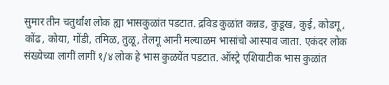सुमार तीन चतुर्थांश लोक ह्या भासकुळांत पडटात. द्रविड कुळांत कन्नड, कुडूख, कुई, कोडगू, कोंढ, कोया, गोंडी, तमिळ, तुळू, तेलगू आनी मल्याळम भासांचो आस्पाव जाता. एकंदर लोक संख्येच्या लागीं लागीं १/४ लोक हे भास कुळयेंत पडटात. ऑस्ट्रे एशियाटीक भास कुळांत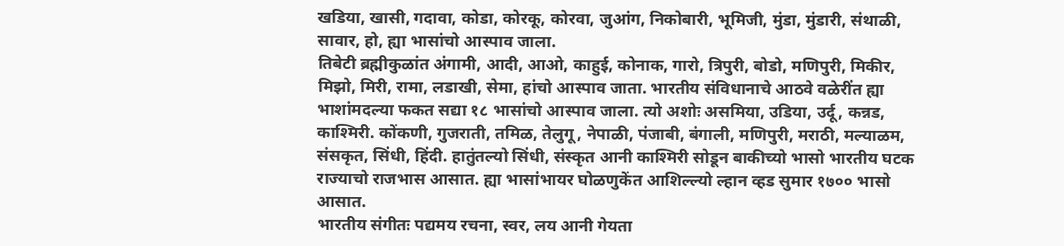खडिया, खासी, गदावा, कोडा, कोरकू, कोरवा, जुआंग, निकोबारी, भूमिजी, मुंडा, मुंडारी, संथाळी, सावार, हो, ह्या भासांचो आस्पाव जाला.
तिबेटी ब्रह्मीकुळांत अंगामी, आदी, आओ, काहुई, कोनाक, गारो, त्रिपुरी, बोडो, मणिपुरी, मिकीर, मिझो, मिरी, रामा, लडाखी, सेमा, हांचो आस्पाव जाता. भारतीय संविधानाचे आठवे वळेरींत ह्या भाशांमदल्या फकत सद्या १८ भासांचो आस्पाव जाला. त्यो अशोः असमिया, उडिया, उर्दू, कन्नड, काश्मिरी. कोंकणी, गुजराती, तमिळ, तेलुगू, नेपाळी, पंजाबी, बंगाली, मणिपुरी, मराठी, मल्याळम, संसकृत, सिंधी, हिंदी. हातुंतल्यो सिंधी, संस्कृत आनी काश्मिरी सोडून बाकीच्यो भासो भारतीय घटक राज्याचो राजभास आसात. ह्या भासांभायर घोळणुकेंत आशिल्ल्यो ल्हान व्हड सुमार १७०० भासो आसात.
भारतीय संगीतः पद्यमय रचना, स्वर, लय आनी गेयता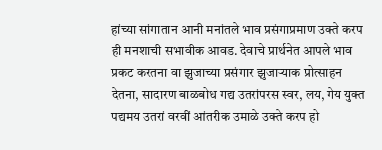हांच्या सांगातान आनी मनांतले भाव प्रसंगाप्रमाण उक्ते करप ही मनशाची सभावीक आवड. देवाचे प्रार्थनेत आपले भाव प्रकट करतना वा झुजाच्या प्रसंगार झुजाऱ्याक प्रोत्साहन देतना, सादारण बाळबोध गद्य उतरांपरस स्वर, लय, गेय युक्त पद्यमय उतरां वरवीं आंतरीक उमाळे उक्ते करप हो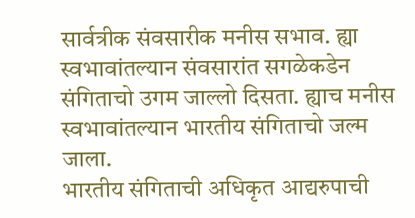सार्वत्रीक संवसारीक मनीस सभाव. ह्या स्वभावांतल्यान संवसारांत सगळेकडेन संगिताचो उगम जाल्लो दिसता. ह्याच मनीस स्वभावांतल्यान भारतीय संगिताचो जल्म जाला.
भारतीय संगिताची अधिकृत आद्यरुपाची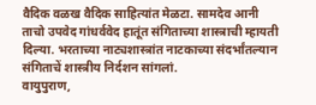वैदिक वळख वैदिक साहित्यांत मेळटा. सामदेव आनी ताचो उपवेद गांधर्ववेद हातूंत संगिताच्या शास्त्राची म्हायती दिल्या. भरताच्या नाट्यशास्त्रांत नाटकाच्या संदर्भांतल्यान संगिताचें शास्त्रीय निर्दशन सांगलां.
वायुपुराण,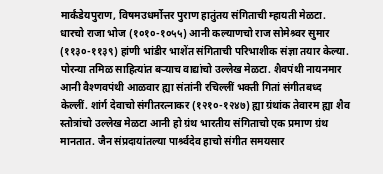मार्कंडेयपुराण, विषमउधर्मोत्तर पुराण हातुंतय संगिताची म्हायती मेळटा. धारचो राजा भोज (१०१०-१०५५) आनी कल्याणचो राज सोमेश्र्वर सुमार (११३०-११३९) हांणी भांडीर भाशेंत संगिताची परिभाशीक संज्ञा तयार केल्या.
पोरन्या तमिळ साहित्यांत बऱ्याच वाद्यांचो उल्लेख मेळटा. शैवपंथी नायनमार आनी वैश्णवपंथी आळवार ह्या संतांनी रचिल्लीं भक्ती गितां संगीतबध्द केल्लीं. शांर्ग देवाचो संगीतरत्नाकर (१२१०-१२४७) ह्या ग्रंथांक तेवारम ह्या शैव स्तोत्रांचो उल्लेख मेळटा आनी हो ग्रंथ भारतीय संगिताचो एक प्रमाण ग्रंथ मानतात. जैन संप्रदायांतल्या पार्श्र्वदेव हाचो संगीत समयसार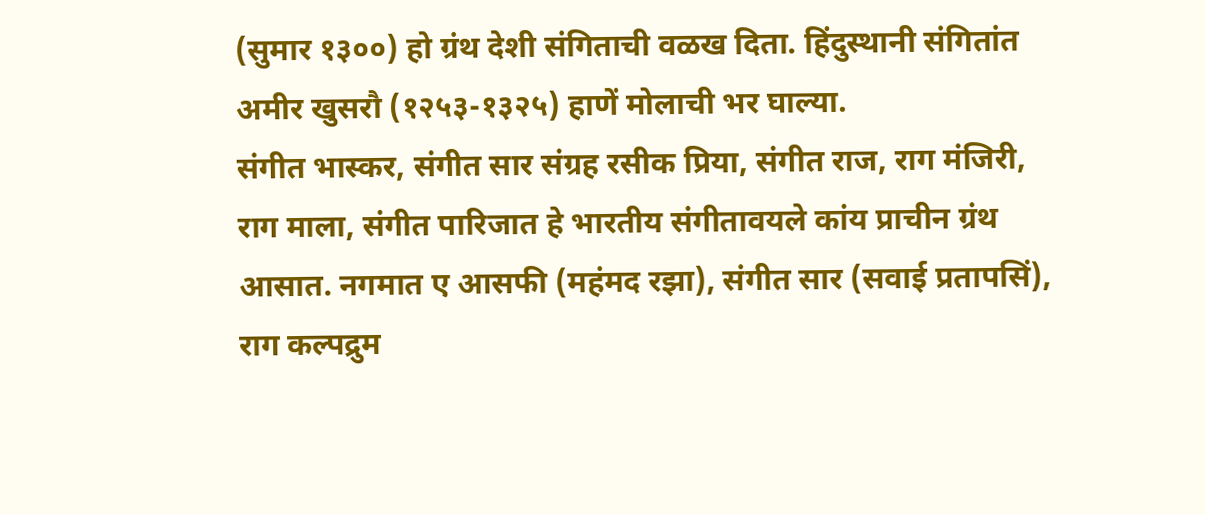(सुमार १३००) हो ग्रंथ देशी संगिताची वळख दिता. हिंदुस्थानी संगितांत अमीर खुसरौ (१२५३-१३२५) हाणें मोलाची भर घाल्या.
संगीत भास्कर, संगीत सार संग्रह रसीक प्रिया, संगीत राज, राग मंजिरी, राग माला, संगीत पारिजात हे भारतीय संगीतावयले कांय प्राचीन ग्रंथ आसात. नगमात ए आसफी (महंमद रझा), संगीत सार (सवाई प्रतापसिं), राग कल्पद्रुम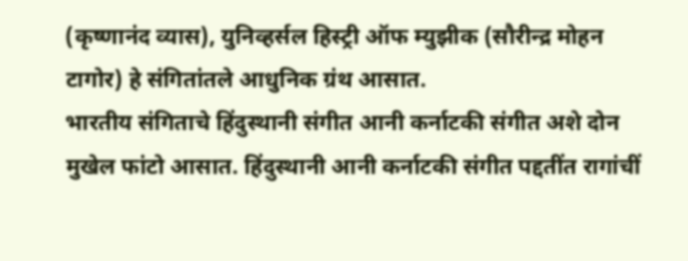(कृष्णानंद व्यास), युनिव्हर्सल हिस्ट्री ऑफ म्युझीक (सौरीन्द्र मोहन टागोर) हे संगितांतले आधुनिक ग्रंथ आसात.
भारतीय संगिताचे हिंदुस्थानी संगीत आनी कर्नाटकी संगीत अशे दोन मुखेल फांटो आसात. हिंदुस्थानी आनी कर्नाटकी संगीत पद्दतींत रागांचीं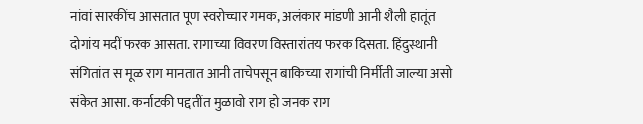नांवां सारकींच आसतात पूण स्वरोच्चार गमक, अलंकार मांडणी आनी शैली हातूंत दोगांय मदीं फरक आसता. रागाच्या विवरण विस्तारांतय फरक दिसता. हिंदुस्थानी संगितांत स मूळ राग मानतात आनी ताचेपसून बाकिच्या रागांची निर्मीती जाल्या असो संकेत आसा. कर्नाटकी पद्दतींत मुळावो राग हो जनक राग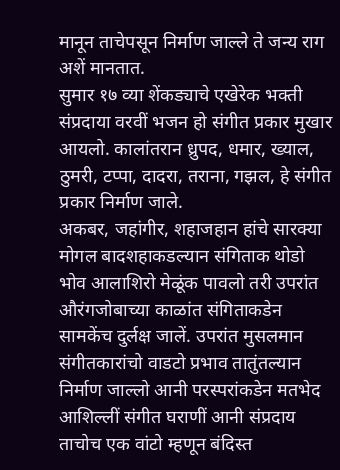मानून ताचेपसून निर्माण जाल्ले ते जन्य राग अशें मानतात.
सुमार १७ व्या शेंकड्याचे एखेरेक भक्ती संप्रदाया वरवीं भजन हो संगीत प्रकार मुखार आयलो. कालांतरान ध्रुपद, धमार, ख्याल, ठुमरी, टप्पा, दादरा, तराना, गझल, हे संगीत प्रकार निर्माण जाले.
अकबर, जहांगीर, शहाजहान हांचे सारक्या मोगल बादशहाकडल्यान संगिताक थोडो भोव आलाशिरो मेळूंक पावलो तरी उपरांत औरंगजोबाच्या काळांत संगिताकडेन सामकेंच दुर्लक्ष जालें. उपरांत मुसलमान संगीतकारांचो वाडटो प्रभाव तातुंतल्यान निर्माण जाल्लो आनी परस्परांकडेन मतभेद आशिल्लीं संगीत घराणीं आनी संप्रदाय ताचोच एक वांटो म्हणून बंदिस्त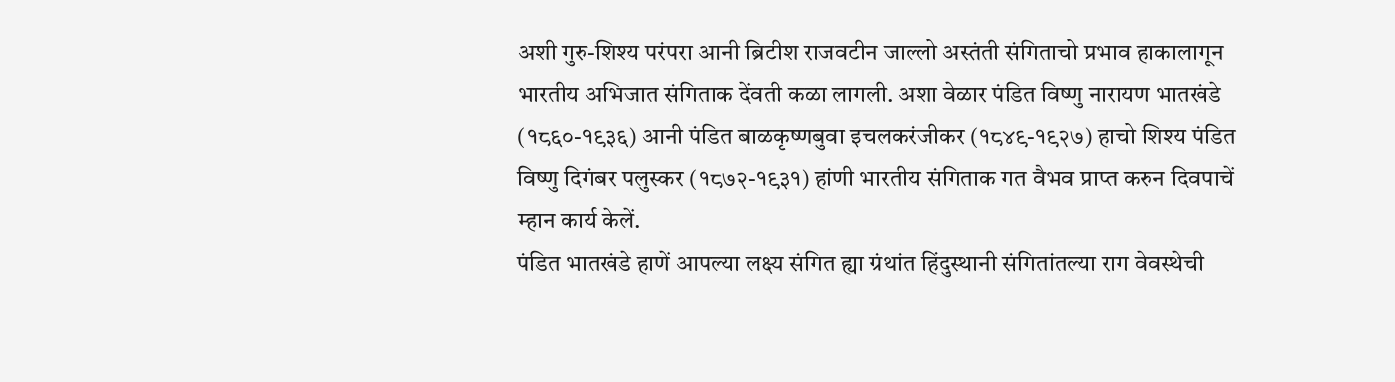अशी गुरु-शिश्य परंपरा आनी ब्रिटीश राजवटीन जाल्लो अस्तंती संगिताचो प्रभाव हाकालागून भारतीय अभिजात संगिताक देंवती कळा लागली. अशा वेळार पंडित विष्णु नारायण भातखंडे (१८६०-१९३६) आनी पंडित बाळकृष्णबुवा इचलकरंजीकर (१८४९-१९२७) हाचो शिश्य पंडित विष्णु दिगंबर पलुस्कर (१८७२-१९३१) हांणी भारतीय संगिताक गत वैभव प्राप्त करुन दिवपाचें म्हान कार्य केलें.
पंडित भातखंडे हाणें आपल्या लक्ष्य संगित ह्या ग्रंथांत हिंदुस्थानी संगितांतल्या राग वेवस्थेची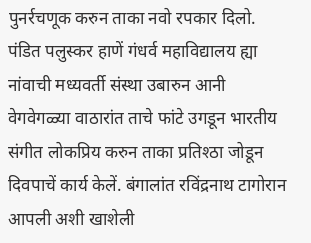पुनर्रचणूक करुन ताका नवो रपकार दिलो. पंडित पलुस्कर हाणें गंधर्व महाविद्यालय ह्या नांवाची मध्यवर्ती संस्था उबारुन आनी वेगवेगळ्या वाठारांत ताचे फांटे उगडून भारतीय संगीत लोकप्रिय करुन ताका प्रतिश्ठा जोडून दिवपाचें कार्य केलें. बंगालांत रविंद्रनाथ टागोरान आपली अशी खाशेली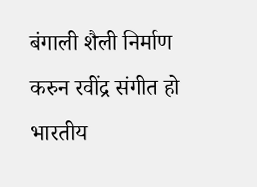बंगाली शैली निर्माण करुन रवींद्र संगीत हो भारतीय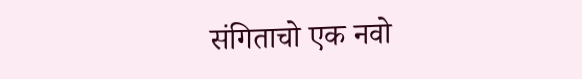संगिताचो एक नवो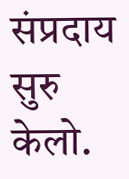संप्रदाय सुरु केलो.